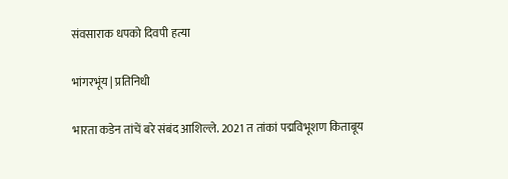संवसाराक धपको दिवपी हत्या

भांगरभूंय | प्रतिनिधी

भारता कडेन तांचें बरे संबंद आशिल्ले. 2021 त तांकां पद्मविभूशण किताबूय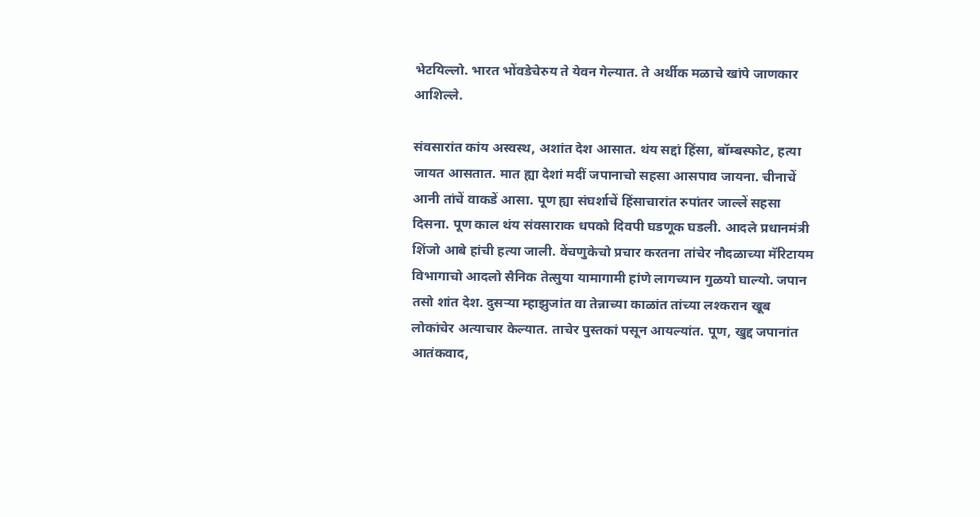भेटयिल्लो. भारत भोंवडेचेरुय ते येवन गेल्यात. ते अर्थीक मळाचे खांपे जाणकार आशिल्ले.

संवसारांत कांय अस्वस्थ, अशांत देश आसात. थंय सद्दां हिंसा, बॉम्बस्फोट, हत्या जायत आसतात. मात ह्या देशां मदीं जपानाचो सहसा आसपाव जायना. चीनाचें आनी तांचें वाकडें आसा. पूण ह्या संघर्शाचें हिंसाचारांत रुपांतर जाल्लें सहसा दिसना. पूण काल थंय संवसाराक धपको दिवपी घडणूक घडली. आदले प्रधानमंत्री शिंजो आबे हांची हत्या जाली. वेंचणुकेचो प्रचार करतना तांचेर नौदळाच्या मॅरिटायम विभागाचो आदलो सैनिक तेत्सुया यामागामी हांणे लागच्यान गुळयो घाल्यो. जपान तसो शांत देश. दुसऱ्या म्हाझुजांत वा तेन्नाच्या काळांत तांच्या लश्करान खूब लोकांचेर अत्याचार केल्यात. ताचेर पुस्तकां पसून आयल्यांत. पूण, खुद्द जपानांत आतंकवाद,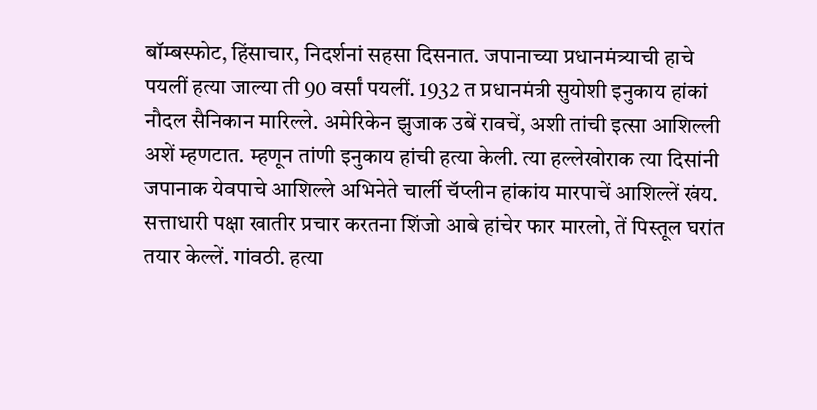बॉम्बस्फोट, हिंसाचार, निदर्शनां सहसा दिसनात. जपानाच्या प्रधानमंत्र्याची हाचे पयलीं हत्या जाल्या ती 90 वर्सां पयलीं. 1932 त प्रधानमंत्री सुयोशी इनुकाय हांकां नौदल सैनिकान मारिल्ले. अमेरिकेन झुजाक उबें रावचें, अशी तांची इत्सा आशिल्ली अशें म्हणटात. म्हणून तांणी इनुकाय हांची हत्या केली. त्या हल्लेखोराक त्या दिसांनी जपानाक येवपाचे आशिल्ले अभिनेते चार्ली चॅप्लीन हांकांय मारपाचें आशिल्लें खंय.
सत्ताधारी पक्षा खातीर प्रचार करतना शिंजो आबे हांचेर फार मारलो, तें पिस्तूल घरांत तयार केल्लें. गांवठी. हत्या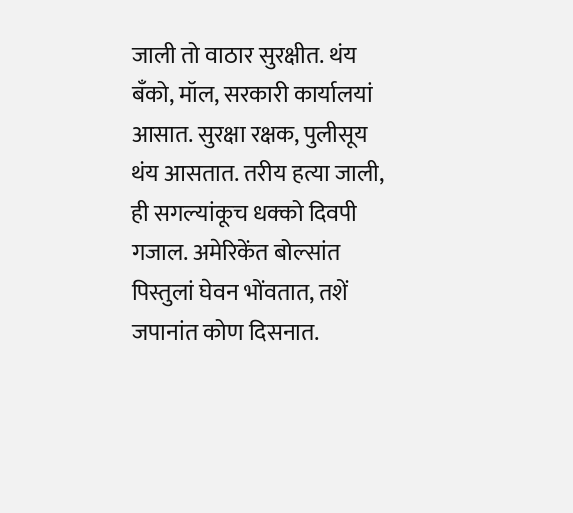जाली तो वाठार सुरक्षीत. थंय बँको, मॉल, सरकारी कार्यालयां आसात. सुरक्षा रक्षक, पुलीसूय थंय आसतात. तरीय हत्या जाली, ही सगल्यांकूच धक्को दिवपी गजाल. अमेरिकेंत बोल्सांत पिस्तुलां घेवन भोंवतात, तशें जपानांत कोण दिसनात.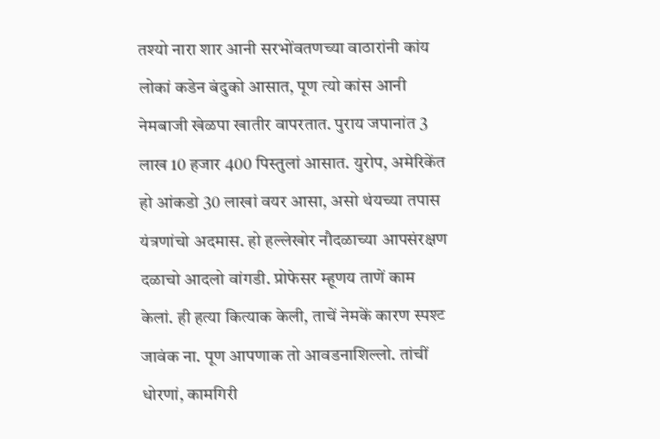तश्यो नारा शार आनी सरभोंवतणच्या वाठारांनी कांय लोकां कडेन बंदुको आसात, पूण त्यो कांस आनी नेमबाजी खेळपा खातीर वापरतात. पुराय जपानांत 3 लाख 10 हजार 400 पिस्तुलां आसात. युरोप, अमेरिकेंत हो आंकडो 30 लाखां वयर आसा, असो थंयच्या तपास यंत्रणांचो अदमास. हो हल्लेखोर नौदळाच्या आपसंरक्षण दळाचो आदलो वांगडी. प्रोफेसर म्हूणय ताणें काम केलां. ही हत्या कित्याक केली, ताचें नेमकें कारण स्पश्ट जावंक ना. पूण आपणाक तो आवडनाशिल्लो. तांचीं धोरणां, कामगिरी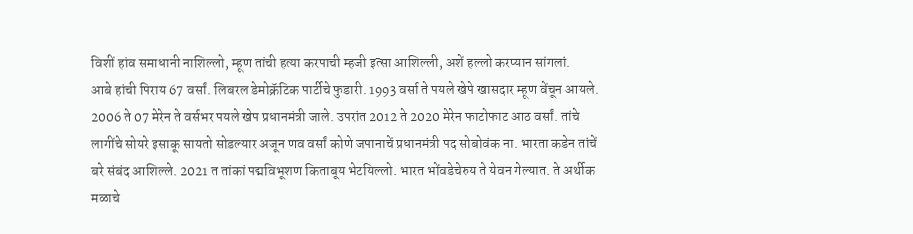विशीं हांव समाधानी नाशिल्लो, म्हूण तांची हत्या करपाची म्हजी इत्सा आशिल्ली, अशें हल्लो करप्यान सांगलां.
आबे हांची पिराय 67 वर्सां. लिबरल डेमोक्रॅटिक पार्टीचे फुडारी. 1993 वर्सा ते पयले खेपे खासदार म्हूण वेंचून आयले. 2006 ते 07 मेरेन ते वर्सभर पयले खेप प्रधानमंत्री जाले. उपरांत 2012 ते 2020 मेरेन फाटोफाट आठ वर्सां. तांचे लागींचे सोयरे इसाकू सायतो सोडल्यार अजून णव वर्सां कोणे जपानाचें प्रधानमंत्री पद सोबोवंक ना. भारता कडेन तांचें बरे संबंद आशिल्ले. 2021 त तांकां पद्मविभूशण किताबूय भेटयिल्लो. भारत भोंवडेचेरुय ते येवन गेल्यात. ते अर्थीक मळाचे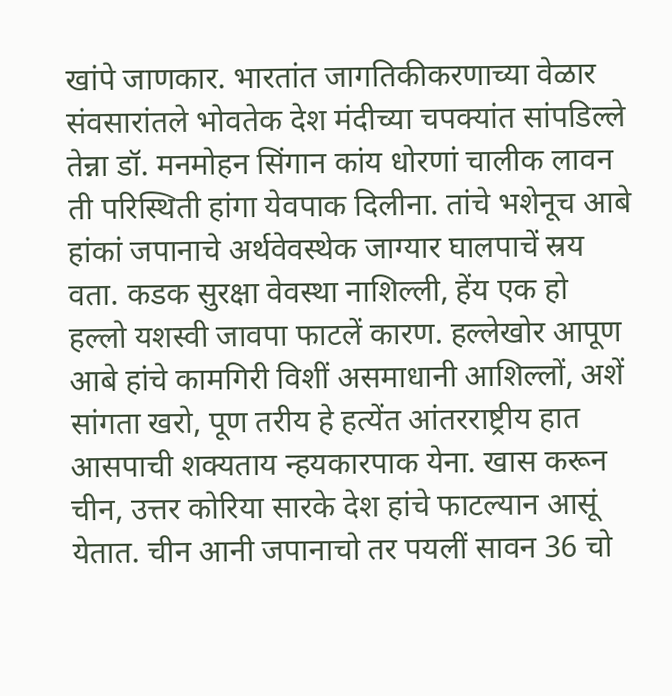खांपे जाणकार. भारतांत जागतिकीकरणाच्या वेळार संवसारांतले भोवतेक देश मंदीच्या चपक्यांत सांपडिल्ले तेन्ना डॉ. मनमोहन सिंगान कांय धोरणां चालीक लावन ती परिस्थिती हांगा येवपाक दिलीना. तांचे भशेनूच आबे हांकां जपानाचे अर्थवेवस्थेक जाग्यार घालपाचें स्रय वता. कडक सुरक्षा वेवस्था नाशिल्ली, हेंय एक हो हल्लो यशस्वी जावपा फाटलें कारण. हल्लेखोर आपूण आबे हांचे कामगिरी विशीं असमाधानी आशिल्लों, अशें सांगता खरो, पूण तरीय हे हत्येंत आंतरराष्ट्रीय हात आसपाची शक्यताय न्हयकारपाक येना. खास करून चीन, उत्तर कोरिया सारके देश हांचे फाटल्यान आसूं येतात. चीन आनी जपानाचो तर पयलीं सावन 36 चो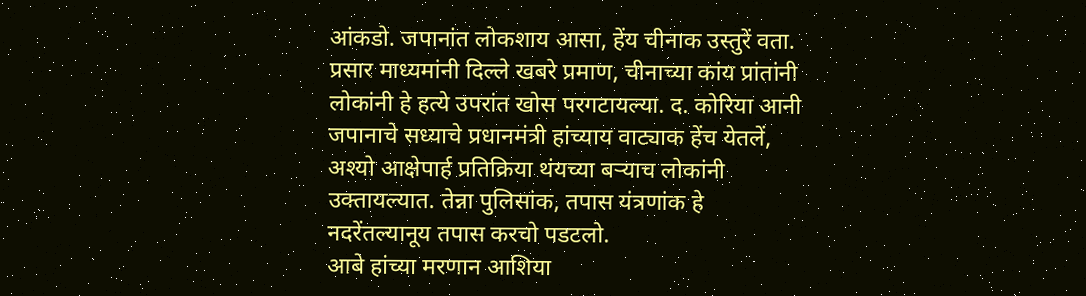आंकडो. जपानांत लोकशाय आसा, हेंय चीनाक उस्तुरें वता. प्रसार माध्यमांनी दिल्ले खबरे प्रमाण, चीनाच्या कांय प्रांतांनी लोकांनी हे हत्ये उपरांत खोस परगटायल्या. द. कोरिया आनी जपानाचे सध्याचे प्रधानमंत्री हांच्याय वाट्याक हेंच येतलें, अश्यो आक्षेपार्ह प्रतिक्रिया थंयच्या बऱ्याच लोकांनी उक्तायल्यात. तेन्ना पुलिसांक, तपास यंत्रणांक हे नदरेंतल्यानूय तपास करचो पडटलो.
आबे हांच्या मरणान आशिया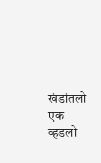खंडांतलो एक व्हडलो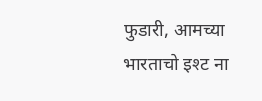फुडारी, आमच्या भारताचो इश्ट ना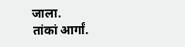जाला.
तांकां आर्गां.